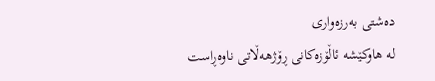دەشتی بەرزەواری
لە هاوکێشە ئاڵۆزەکانی ڕۆژهەڵاتی ناوەڕاست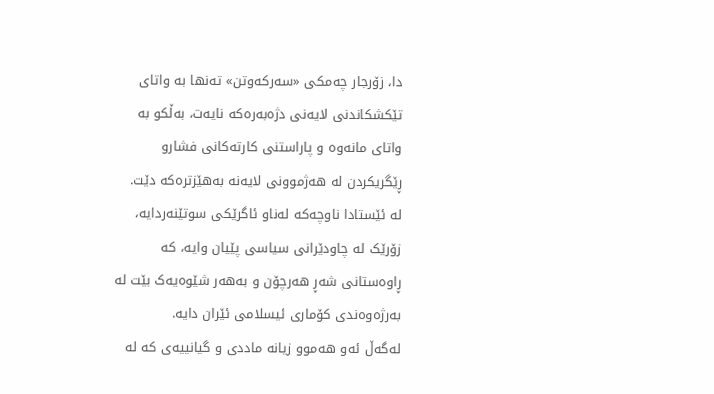دا، زۆرجار چەمکی «سەرکەوتن» تەنها بە واتای تێکشکاندنی لایەنی دژەبەرەکە نایەت، بەڵکو بە واتای مانەوە و پاراستنی کارتەکانی فشارو ڕێگریکردن لە هەژموونی لایەنە بەهێزترەکە دێت.
لە ئێستادا ناوچەکە لەناو ئاگرێکی سوتێنەردایە، زۆرێک لە چاودێرانی سیاسی پێیان وایە، کە ڕاوەستانی شەڕ هەرچۆن و بەهەر شێوەیەک بێت لە بەرژەوەندی کۆماری ئیسلامی ئێران دایە.
لەگەڵ ئەو هەموو زیانە ماددی و گیانییەی کە لە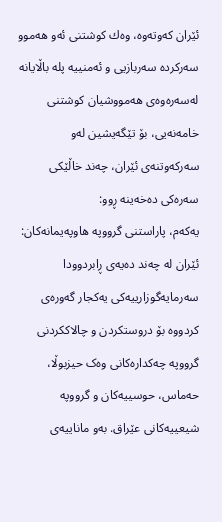ئێران کەوتەوە، وەك کوشتنی ئەو هەموو سەرکردە سەربازیی و ئەمنییە پلە باڵایانە لەسەرەوەی هەمووشیان کوشتنی خامەنەیی، بۆ تێگەیشین لەو سەرکەوتنەی ئێران، چەند خاڵێکی سەرەکی دەخەینە ڕوو:
یەکەم، پاراستنی گرووپە هاوپەیمانەکان: ئێران لە چەند دەیەی ڕابردوودا سەرمایەگوزارییەکی یەکجار گەورەی کردووە بۆ دروستکردن و چالاكکردنی گرووپە چەکدارەکانی وەک حیزبوڵا، حەماس، حوسییەکان و گرووپە شیعییەکانی عێراق. بەو ماناییەی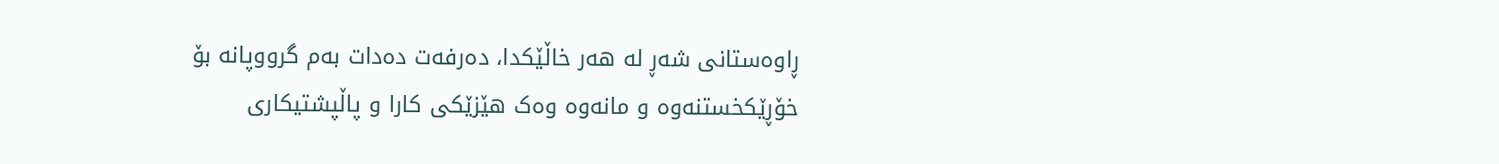ڕاوەستانی شەڕ لە هەر خاڵێکدا، دەرفەت دەدات بەم گرووپانە بۆ خۆڕێکخستنەوە و مانەوە وەک هێزێکی کارا و پاڵپشتیکاری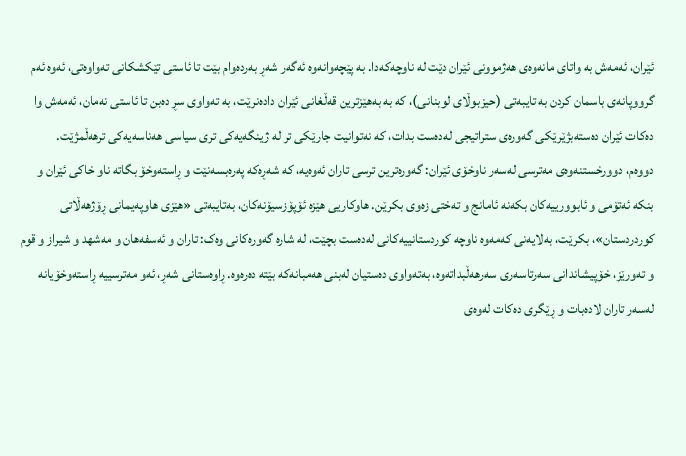ئێران، ئەمەش بە واتای مانەوەی هەژموونی ئێران دێت لە ناوچەکەدا. بە پێچەوانەوە ئەگەر شەڕ بەردەوام بێت تا ئاستی تێکشکانی تەواوەتی، ئەوە ئەم گرووپانەی باسمان کردن بە تایبەتی (حیزبوڵای لوبنانی)، کە بە بەهێزترین قەڵغانی ئێران دادەنرێت، بە تەواوی سڕ دەبن تا ئاستی نەمان، ئەمەش وا دەکات ئێران دەستەبژێرێکی گەورەی ستراتیجی لەدەست بدات، کە نەتوانیت جارێکی تر لە ژینگەیەکی تری سیاسی هەناسەیەکی ترهەڵمژێت.
دووەم، دوورخستنەوەی مەترسی لەسەر ناوخۆی ئێران: گەورەترین ترسی تاران ئەوەیە، کە شەڕەکە پەرەبسەنێت و ڕاستەوخۆ بگاتە ناو خاکی ئێران و بنکە ئەتۆمی و ئابوورییەکان بکەنە ئامانج و تەختی زەوی بکرێن. هاوکاریی هێزە ئۆپۆزسیۆنەکان، بەتایبەتی «هێزی هاوپەیمانی ڕۆژهەڵاتی کوردردستان»، بکرێت، بەلایەنی کەمەوە ناوچە کوردستانییەکانی لەدەست بچێت، لە شارە گەورەکانی وەک: تاران و ئەسفەهان و مەشهد و شیراز و قوم و تەورێز، خۆپیشاندانی سەرتاسەری سەرهەڵبداتەوە، بەتەواوی دەستیان لەبنی هەمبانەکە بێتە دەرەوە. ڕاوەستانی شەڕ، ئەو مەترسییە ڕاستەوخۆیانە لەسەر تاران لادەبات و ڕێگری دەکات لەوەی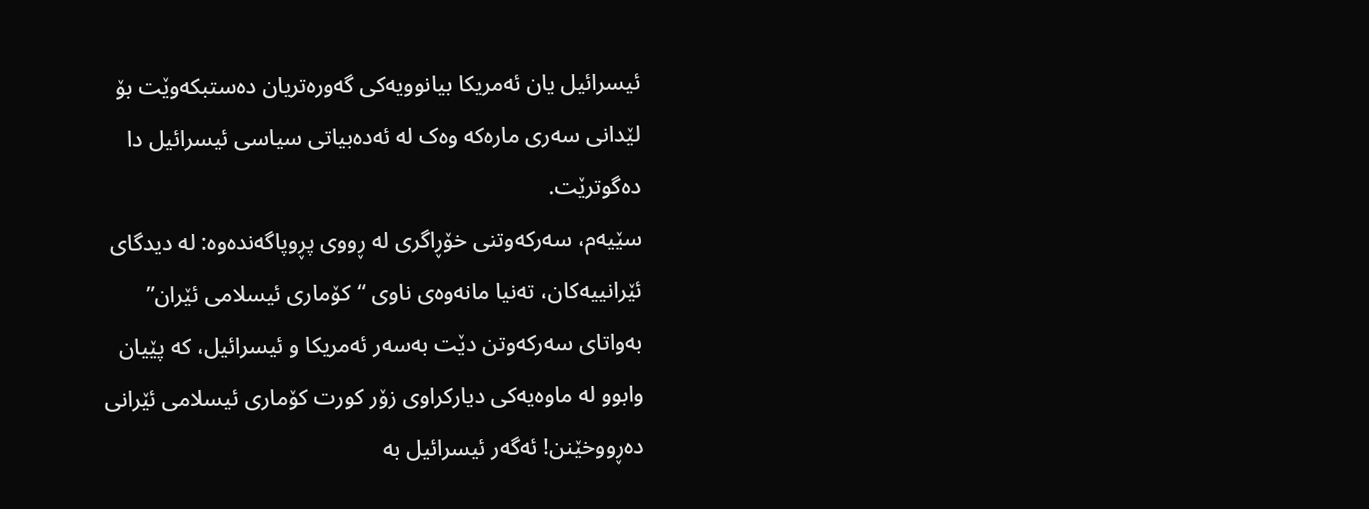ئیسرائیل یان ئەمریکا بیانوویەکی گەورەتریان دەستبکەوێت بۆ لێدانی سەری مارەکە وەک لە ئەدەبیاتی سیاسی ئیسرائیل دا دەگوترێت.
سێیەم، سەرکەوتنی خۆڕاگری لە ڕووی پڕوپاگەندەوە: لە دیدگای ئێرانییەکان، تەنیا مانەوەی ناوی “کۆماری ئیسلامی ئێران” بەواتای سەرکەوتن دێت بەسەر ئەمریکا و ئیسرائیل، کە پێیان وابوو لە ماوەیەکی دیارکراوی زۆر کورت کۆماری ئیسلامی ئێرانی دەڕووخێنن! ئەگەر ئیسرائیل بە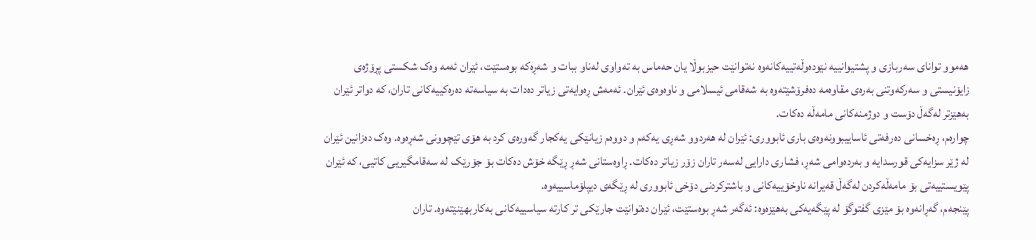هەموو توانای سەربازی و پشتیوانییە نێودەوڵەتییەکانەوە نەتوانێت حیزبوڵا یان حەماس بە تەواوی لەناو ببات و شەڕەکە بوەستێت، ئێران ئەمە وەک شکستی پڕۆژەی زایۆنیستی و سەرکەوتنی بەرەی مقاوەمە دەفرۆشێتەوە بە شەقامی ئیسلامی و ناوەوەی ئێران. ئەمەش ڕەوایەتی زیاتر دەدات بە سیاسەتە دەرەکییەکانی تاران، کە دواتر ئێران بەهێزتر لەگەڵ دۆست و دوژمنەکانی مامەڵە دەکات.
چوارەم، ڕەخسانی دەرفەتی ئاساییبوونەوەی باری ئابووری: ئێران لە هەردوو شەڕی یەکەم و دووەم زیانێکی یەکجار گەورەی کرد بە هۆی تێچوونی شەڕەوە. وەک دەزانین ئێران لە ژێر سزایەکی قورسدایە و بەردەوامی شەڕ، فشاری دارایی لەسەر تاران زۆر زیاتر دەکات. ڕاوەستانی شەڕ ڕێگە خۆش دەکات بۆ جۆرێک لە سەقامگیریی کاتیی، کە ئێران پێویستییەتی بۆ مامەڵەکردن لەگەڵ قەیرانە ناوخۆییەکانی و باشترکردنی دۆخی ئابووری لە ڕێگەی دیپلۆماسییەوە.
پێنجەم، گەڕانەوە بۆ مێزی گفتوگۆ لە پێگەیەکی بەهێزەوە: ئەگەر شەڕ بوەستێت، ئێران دەتوانێت جارێکی تر کارتە سیاسییەکانی بەکاربهێنێتەوە. تاران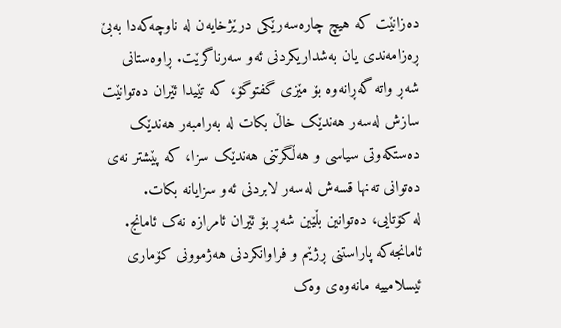دەزانێت کە هیچ چارەسەرێکی درێژخایەن لە ناوچەکەدا بەبێ ڕەزامەندی یان بەشداریکردنی ئەو سەرناگرێت. ڕاوەستانی شەڕ واتە گەڕانەوە بۆ مێزی گفتوگۆ، کە تێیدا ئێران دەتوانێت سازش لەسەر هەندێک خاڵ بکات لە بەرامبەر هەندێک دەستکەوتی سیاسی و هەڵگرتنی هەندێک سزا، کە پێشتر نەی دەتوانی تەنها قسەش لەسەر لابردنی ئەو سزایانە بکات.
لە کۆتایی، دەتوانین بڵێین شەڕ بۆ ئێران ئامرازە نەک ئامانج. ئامانجەکە پاراستنی ڕژێم و فراوانکردنی هەژموونی کۆماری ئیسلامییە مانەوەی وەک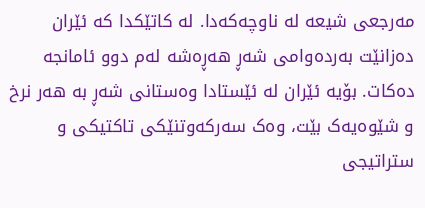مەرجعی شیعە لە ناوچەکەدا. لە کاتێکدا کە ئێران دەزانێت بەردەوامی شەڕ هەڕەشە لەم دوو ئامانجە دەکات. بۆیە ئێران لە ئێستادا وەستانی شەڕ بە هەر نرخ و شێوەیەک بێت، وەک سەرکەوتنێکی تاکتیکی و ستراتیجی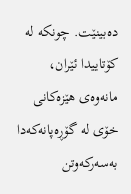دەبینێت. چونکە لە کۆتاییدا ئێران، مانەوەی هێزەکانی خۆی لە گۆڕەپانەکەدا بەسەرکەوتن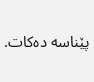پێناسە دەکات.